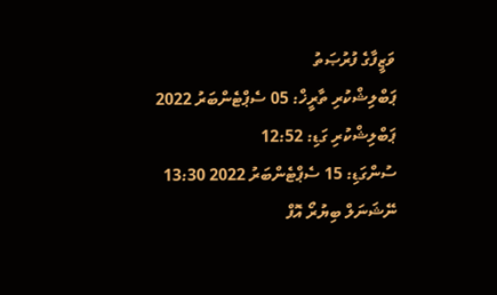ވަޒީފާގެ ފުރުޞަތު
ޕަބްލިޝްކުރި ތާރީޚް: 05 ސެޕްޓެންބަރު 2022
ޕަބްލިޝްކުރި ގަޑި: 12:52
ސުންގަޑި: 15 ސެޕްޓެންބަރު 2022 13:30
ނޭޝަނަލް ބިޔުރޯ އޮފް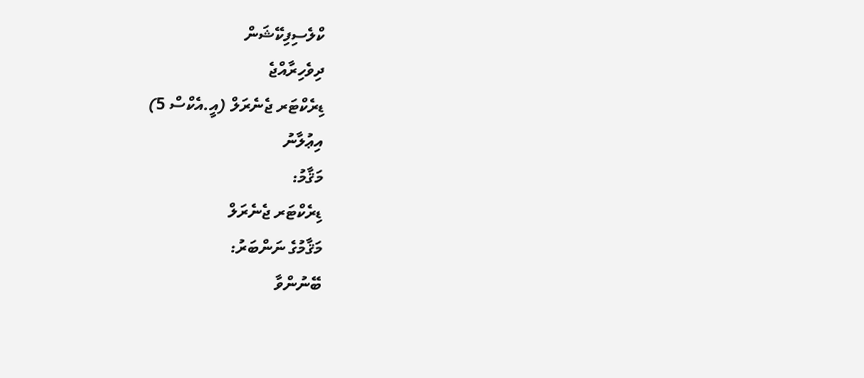ކްލެސިފިކޭޝަން
ދިވެހިރާއްޖެ
ޑިރެކްޓަރ ޖެނެރަލް (އީ.އެކްސް 5)
އިޢުލާނު
މަޤާމު:
ޑިރެކްޓަރ ޖެނެރަލް
މަޤާމުގެ ނަންބަރު:
ބޭނުންވާ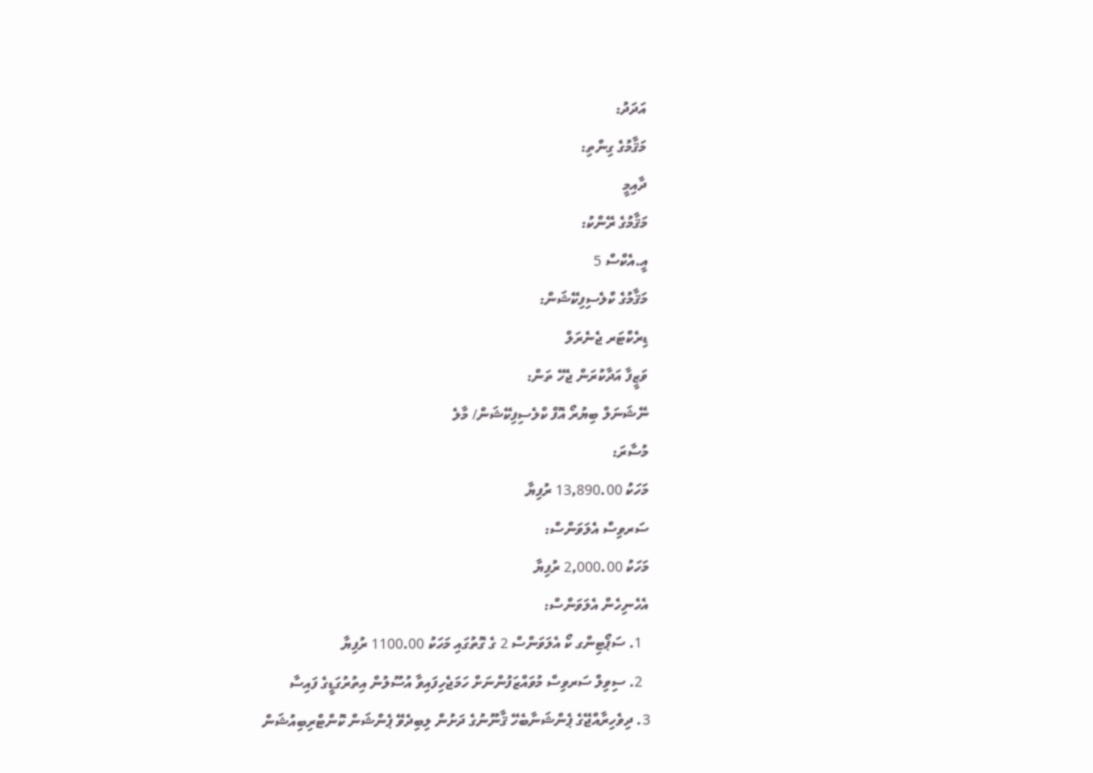އަދަދު:
މަޤާމުގެ ގިންތި:
ދާއިމީ
މަޤާމުގެ ރޭންކު:
އީ.އެކްސް 5
މަޤާމުގެ ކްލެސިފިކޭޝަން:
ޑިރެކްޓަރ ޖެނެރަލް
ވަޒީފާ އަދާކުރަން ޖެހޭ ތަން:
ނޭޝަނަލް ބިޔުރޯ އޮފް ކްލެސިފިކޭޝަން/ މާލެ
މުސާރަ:
މަހަކު 13,890.00 ރުފިޔާ
ސަރވިސް އެލަވަންސް:
މަހަކު 2,000.00 ރުފިޔާ
އެހެނިހެން އެލަވަންސް:
  1. ސަޕޯޓިންގ ކޯ އެލަވަންސް 2 ގެ ގޮތުގައި މަހަކު 1100.00 ރުފިޔާ
  2. ސިވިލް ސަރވިސް މުވައްޒަފުންނަށް ހަމަޖެހިފައިވާ އުސޫލުން އިތުރުގަޑީގެ ފައިސާ
3. ދިވެހިރާއްޖޭގެ ޕެންޝަނާބެހޭ ޤާނޫނުގެ ދަށުން ލިބިދެވޭ ޕެންޝަން ކޮންޓްރިބިއުޝަން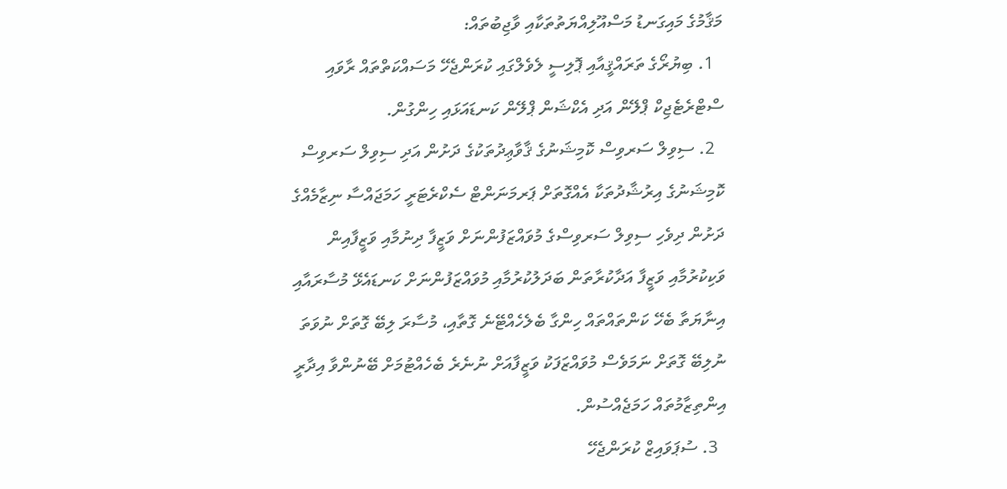މަޤާމުގެ މައިގަނޑު މަސްއޫލިއްޔަތުތަކާއި ވާޖިބުތައް:
  1. ބިޔުރޯގެ ތަރައްޤީއާއި ޕޮލިސީ ލެވެލްގައި ކުރަންޖެހޭ މަސައްކަތްތައް ރާވައި ސްޓްރެޓެޖިކް ޕްލޭން އަދި އެކްޝަން ޕްލޭން ކަނޑައަޅައި ހިންގުން.
  2. ސިވިލް ސަރވިސް ކޮމިޝަނުގެ ޤާވާޢިދުތަކުގެ ދަށުން އަދި ސިވިލް ސަރވިސް ކޮމިޝަނުގެ އިރުޝާދުތަކާ އެއްގޮތަށް ޕަރމަނަންޓް ސެކްރެޓަރީ ހަމަޖައްސާ ނިޒާމެއްގެ ދަށުން ދިވެހި ސިވިލް ސަރވިސްގެ މުވައްޒަފުންނަށް ވަޒީފާ ދިނުމާއި ވަޒީފާއިން ވަކިކުރުމާއި ވަޒީފާ އަދާކުރާތަން ބަދަލުކުރުމާއި މުވައްޒަފުންނަށް ކަނޑައެޅޭ މުސާރައާއި އިނާޔަތާ ބެހޭ ކަންތައްތައް ހިންގާ ބެލެހެއްޓޭނެ ގޮތާއި، މުސާރަ ލިބޭ ގޮތަށް ނުވަތަ ނުލިބޭ ގޮތަށް ނަމަވެސް މުވައްޒަފަކު ވަޒީފާއަށް ނުނެރެ ބެހެއްޓުމަށް ބޭނުންވާ އިދާރީ އިންތިޒާމުތައް ހަމަޖެއްސުން.
  3. ސުޕަވައިޒް ކުރަންޖެހޭ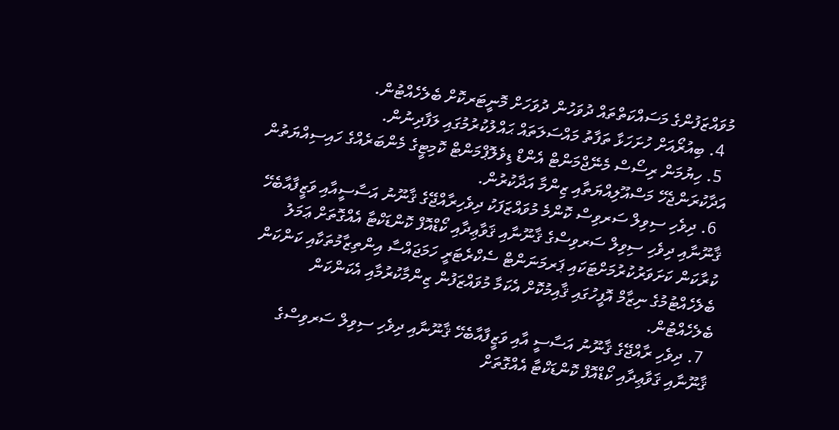މުވައްޒަފުންގެ މަސައްކަތްތައް ދުވަހުން ދުވަހަށް މޮނީޓަރކޮށް ބެލެހެއްޓުން.
  4. ބިއުރޯއަށް ހުށަހަޅާ ތަފާތު މައްސަލަތައް ޙައްލުކުރުމުގައި ލަފާދިނުން.
  5. ހިޔުމަން ރިސޯސް މެނޭޖްމަންޓް އެންޑް ޑިވެލޮޕްމަންޓް ކޮމިޓީގެ މެންބަރެއްގެ ހައިސިއްޔަތުން އަދާކުރަންޖެހޭ މަސްއޫލިއްޔަތާއި ޒިންމާ އަދާކުރުން.
  6. ދިވެހި ސިވިލް ސަރވިސް ކޮންމެ މުވައްޒަފަކު ދިވެހިރާއްޖޭގެ ޤާނޫނު އަސާސީއާއި ވަޒީފާއާބެހޭ ޤާނޫނާއި ދިވެހި ސިވިލް ސަރވިސްގެ ޤާނޫނާއި ޤަވާޢިދާއި ކޯޑްއޮފް ކޮންޑަކްޓާ އެއްގޮތަށް ޢަމަލު ކުރާކަން ކަށަވަރުކުރުމަށްޓަކައި ޕަރމަނަންޓް ސެކްރެޓަރީ ހަމަޖައްސާ އިންތިޒާމުތަކާއި ކަންކަން ބެލެހެއްޓުމުގެ ނިޒާމް އޮފީހުގައި ޤާއިމުކޮށް އެކަމާ މުވައްޒަފުން ޒިންމާކުރުމާއި އެކަންކަން ބެލެހެއްޓުން.
  7. ދިވެހި ރާއްޖޭގެ ޤާނޫނު އަސާސީ އާއި ވަޒީފާއާބެހޭ ޤާނޫނާއި ދިވެހި ސިވިލް ސަރވިސްގެ ޤާނޫނާއި ޤަވާޢިދާއި ކޯޑްއޮފް ކޮންޑަކްޓާ އެއްގޮތަށް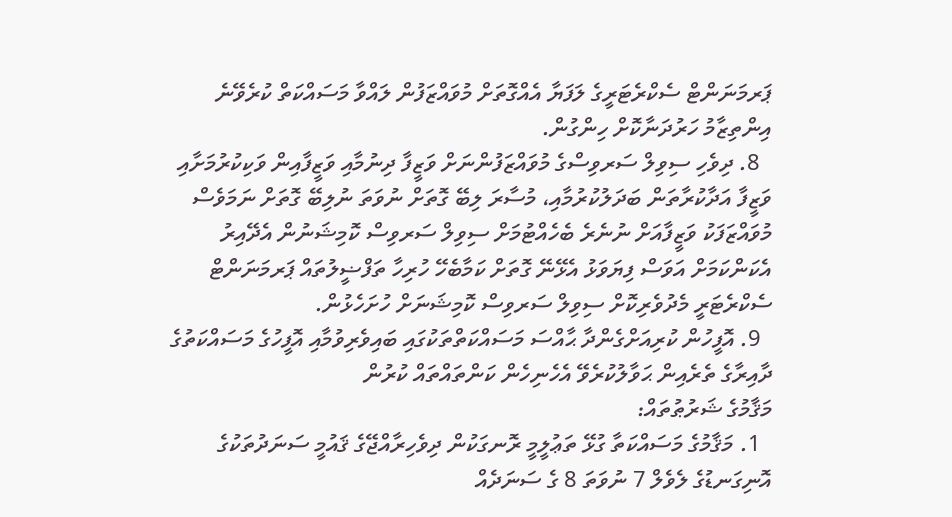ޕަރމަނަންޓް ސެކްރެޓަރީގެ ލަފަޔާ އެއްގޮތަށް މުވައްޒަފުން ލައްވާ މަސައްކަތް ކުރެވޭނެ އިންތިޒާމު ހަރުދަނާކޮށް ހިންގުން.
  8. ދިވެހި ސިވިލް ސަރވިސްގެ މުވައްޒަފުންނަށް ވަޒީފާ ދިނުމާއި ވަޒީފާއިން ވަކިކުރުމަށާއި ވަޒީފާ އަދާކުރާތަން ބަދަލުކުރުމާއި، މުސާރަ ލިބޭ ގޮތަށް ނުވަތަ ނުލިބޭ ގޮތަށް ނަމަވެސް މުވައްޒަފަކު ވަޒީފާއަށް ނުނެރެ ބެހެއްޓުމަށް ސިވިލް ސަރވިސް ކޮމިޝަނުން އެދޭއިރު އެކަންކަމަށް އަވަސް ފިޔަވަޅު އެޅޭނޭ ގޮތަށް ކަމާބެހޭ ހުރިހާ ތަފްޟީލުތައް ޕަރމަނަންޓް ސެކްރެޓަރީ މެދުވެރިކޮށް ސިވިލް ސަރވިސް ކޮމިޝަނަށް ހުށަހެޅުން.
  9. އޮފީހުން ކުރިއަށްގެންދާ ޙާއްސަ މަސައްކަތްތަކުގައި ބައިވެރިވުމާއި އޮފީހުގެ މަސައްކަތުގެ ދާއިރާގެ ތެރެއިން ޙަވާލުކުރެވޭ އެހެނިހެން ކަންތައްތައް ކުރުން
މަޤާމުގެ ޝަރުޠުތައް:
  1. މަޤާމުގެ މަސައްކަތާ ގުޅޭ ތަޢުލީމީ ރޮނގަކުން ދިވެހިރާއްޖޭގެ ޤައުމީ ސަނަދުތަކުގެ އޮނިގަނޑުގެ ލެވެލް 7 ނުވަތަ 8 ގެ ސަނަދެއް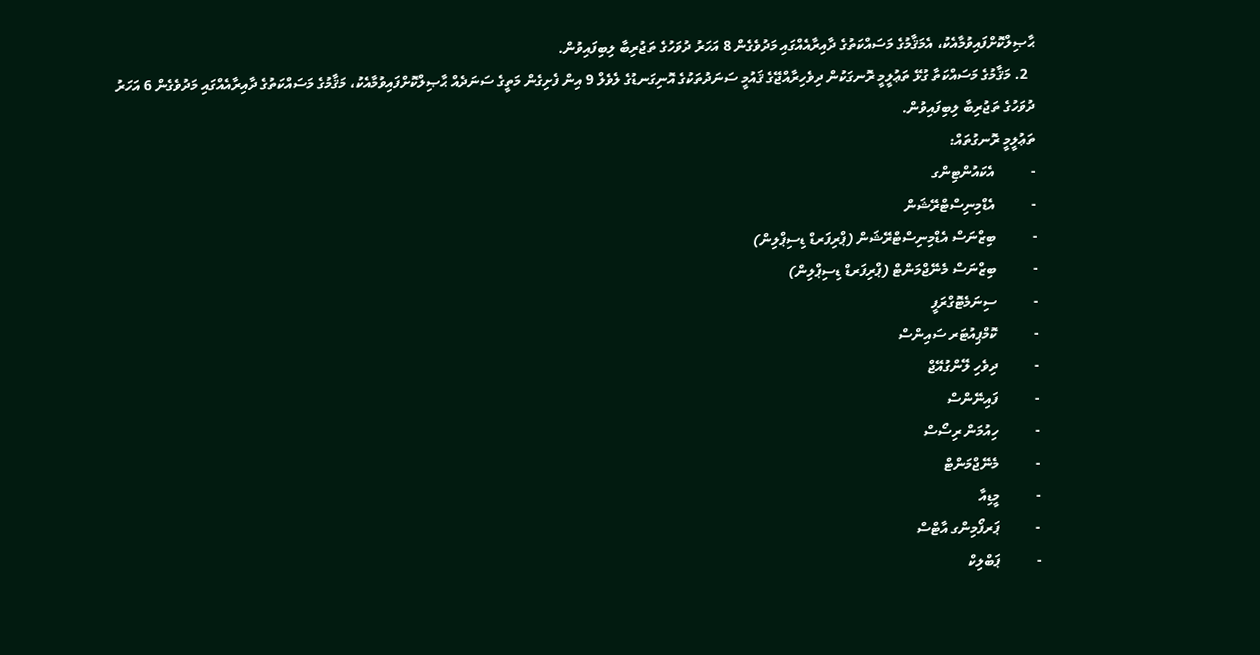ޙާޞިލްކޮށްފައިވުމާއެކު، އެމަޤާމުގެ މަސައްކަތުގެ ދާއިރާއެއްގައި މަދުވެގެން 8 އަހަރު ދުވަހުގެ ތަޖުރިބާ ލިބިފައިވުން.
  2. މަޤާމުގެ މަސައްކަތާ ގުޅޭ ތަޢުލީމީ ރޮނގަކުން ދިވެހިރާއްޖޭގެ ޤައުމީ ސަނަދުތަކުގެ އޮނިގަނޑުގެ ލެވެލް 9 އިން ފެށިގެން މަތީގެ ސަނަދެއް ޙާޞިލްކޮށްފައިވުމާއެކު، މަޤާމުގެ މަސައްކަތުގެ ދާއިރާއެއްގައި މަދުވެގެން 6 އަހަރު ދުވަހުގެ ތަޖުރިބާ ލިބިފައިވުން.
ތަޢުލީމީ ރޮނގުތައް:
-          އެކައުންޓިންގ
-          އެޑްމިނިސްޓްރޭޝަން
-          ބިޒްނަސް އެޑްމިނިސްޓްރޭޝަން (ޕްރިފަރޑް ޑިސިޕްލިން)
-          ބިޒްނަސް މެނޭޖްމަންޓް (ޕްރިފަރޑް ޑިސިޕްލިން)
-          ސިނަމެޓޮގްރަފީ
-          ކޮމްޕިއުޓަރ ސައިންސް
-          ދިވެހި ލޭންގުއޭޖް
-          ފައިނޭންސް
-          ހިއުމަން ރިސޯސް
-          މެނޭޖްމަންޓް
-          މީޑިއާ
-          ޕަރފޯމިންގ އާޓްސް
-          ޕަބްލިކް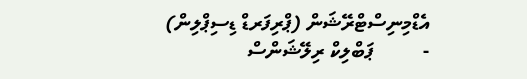އެޑްމިނިސްޓްރޭޝަން (ޕްރިފަރޑް ޑިސިޕްލިން)
-          ޕަބްލިކް ރިލޭޝަންސް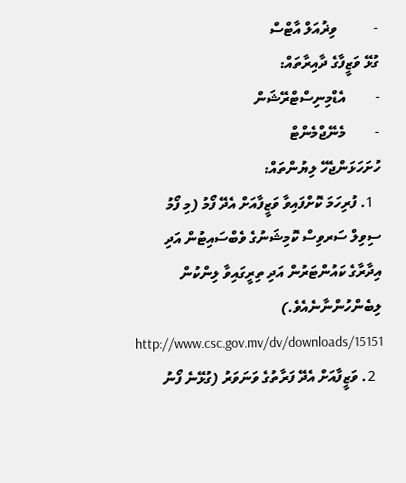-          ވިޜުއަލް އާޓްސް
ގުޅޭ ވަޒީފާގެ ދާއިރާތައް:
-        އެޑްމިނިސްޓްރޭޝަން
-        މެނޭޖްމެންޓް
ހުށަހަޅަންޖެހޭ ލިޔުންތައް:
  1. ފުރިހަމަ ކޮށްފައިވާ ވަޒީފާއަށް އެދޭ ފޯމު (މި ފޯމު ސިވިލް ސަރވިސް ކޮމިޝަނުގެ ވެބްސައިޓުން އަދި އިދާރާގެ ކައުންޓަރުން އަދި ތިރީގައިވާ ލިންކުން ލިބެންހުންނާނެއެވެ.) http://www.csc.gov.mv/dv/downloads/15151
  2. ވަޒީފާއަށް އެދޭ ފަރާތުގެ ވަނަވަރު (ގުޅޭނެ ފޯނު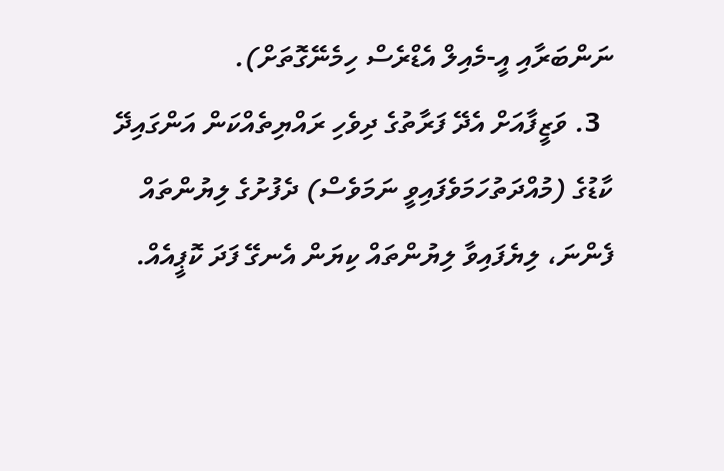ނަންބަރާއި އީ-މެއިލް އެޑްރެސް ހިމެނޭގޮތަށް).
  3. ވަޒީފާއަށް އެދޭ ފަރާތުގެ ދިވެހި ރައްޔިތެއްކަން އަންގައިދޭ ކާޑުގެ (މުއްދަތުހަމަވެފައިވީ ނަމަވެސް) ދެފުށުގެ ލިޔުންތައް ފެންނަ، ލިޔެފައިވާ ލިޔުންތައް ކިޔަން އެނގޭ ފަދަ ކޮޕީއެއް.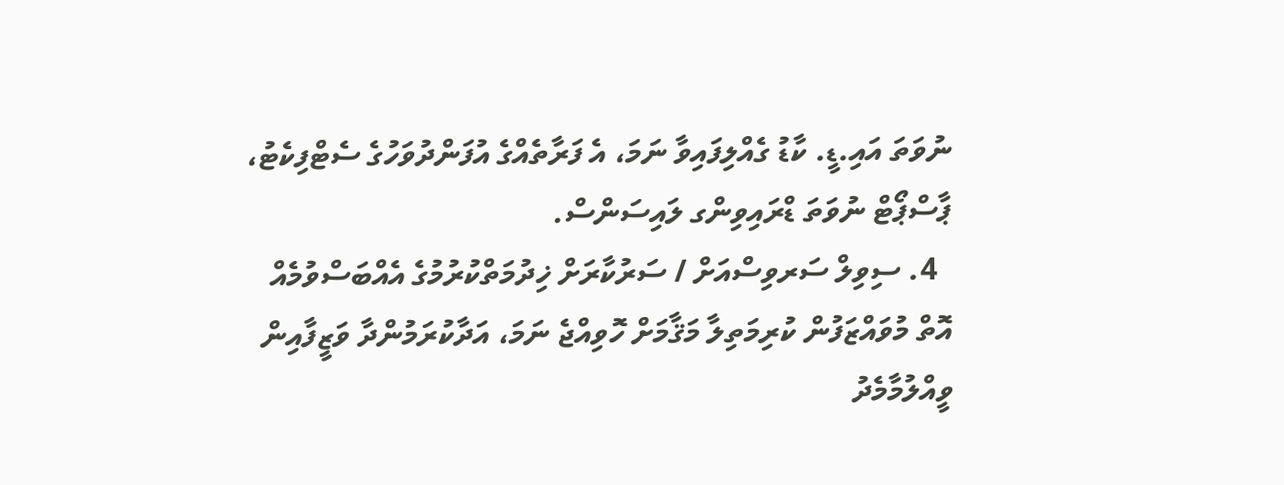ނުވަތަ އައި.ޑީ. ކާޑު ގެއްލިފައިވާ ނަމަ، އެ ފަރާތެއްގެ އުފަންދުވަހުގެ ސެޓްފިކެޓު، ޕާސްޕޯޓް ނުވަތަ ޑްރައިވިންގ ލައިސަންސް.
  4. ސިވިލް ސަރވިސްއަށް / ސަރުކާރަށް ޚިދުމަތްކުރުމުގެ އެއްބަސްވުމެއް އޮތް މުވައްޒަފުން ކުރިމަތިލާ މަޤާމަށް ހޮވިއްޖެ ނަމަ، އަދާކުރަމުންދާ ވަޒީފާއިން ވީއްލުމާމެދު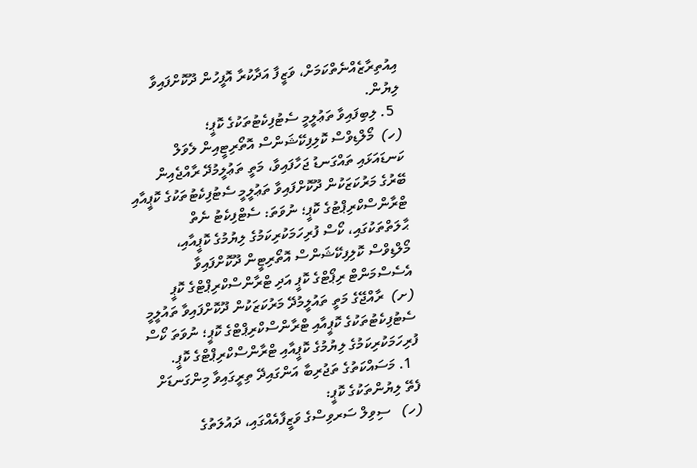އިއުތިރާޒެއްނެތްކަމަށް، ވަޒީފާ އަދާކުރާ އޮފީހުން ދޫކޮށްފައިވާ ލިޔުން.
  5. ލިބިފައިވާ ތަޢުލީމީ ސެޓުފިކެޓުތަކުގެ ކޮޕީ؛
(ހ)  މޯލްޑިވްސް ކޮލިފިކޭޝަންސް އޮތޯރިޓީއިން ލެވަލް ކަނޑައަޅައި ތައްގަނޑު ޖަހާފައިވާ، މަތީ ތަޢުލީމުދޭ ރާއްޖެއިން ބޭރުގެ މަރުކަޒަކުން ދޫކޮށްފައިވާ ތަޢުލީމީ ސެޓުފިކެޓުތަކުގެ ކޮޕީއާއި ޓްރާންސްކްރިޕްޓުގެ ކޮޕީ؛ ނުވަތަ: ސެޓްފިކެޓު ނެތް ޙާލަތްތަކުގައި، ކޯސް ފުރިހަމަކުރިކަމުގެ ލިޔުމުގެ ކޮޕީއާއި، މޯލްޑިވްސް ކޮލިފިކޭޝަންސް އޮތޯރިޓީން ދޫކޮށްފައިވާ އެސެސްމަންޓް ރިޕޯޓްގެ ކޮޕީ އަދި ޓްރާންސްކްރިޕްޓްގެ ކޮޕީ
(ށ)  ރާއްޖޭގެ މަތީ ތައުލީމުދޭ މަރުކަޒަކުން ދޫކޮށްފައިވާ ތައުލީމީ ސެޓުފިކެޓުތަކުގެ ކޮޕީއާއި ޓްރާންސްކްރިޕްޓްގެ ކޮޕީ؛ ނުވަތަ ކޯސް ފުރިހަމަކުރިކަމުގެ ލިޔުމުގެ ކޮޕީއާއި ޓްރާންސްކްރިޕްޓްގެ ކޮޕީ.
  1. މަސައްކަތުގެ ތަޖުރިބާ އަންގައިދޭ ތިރީގައިވާ މިންގަނޑަށް ފެތޭ ލިޔުންތަކުގެ ކޮޕީ:
(ހ)   ސިވިލް ސަރވިސްގެ ވަޒީފާއެއްގައި، ދައުލަތުގެ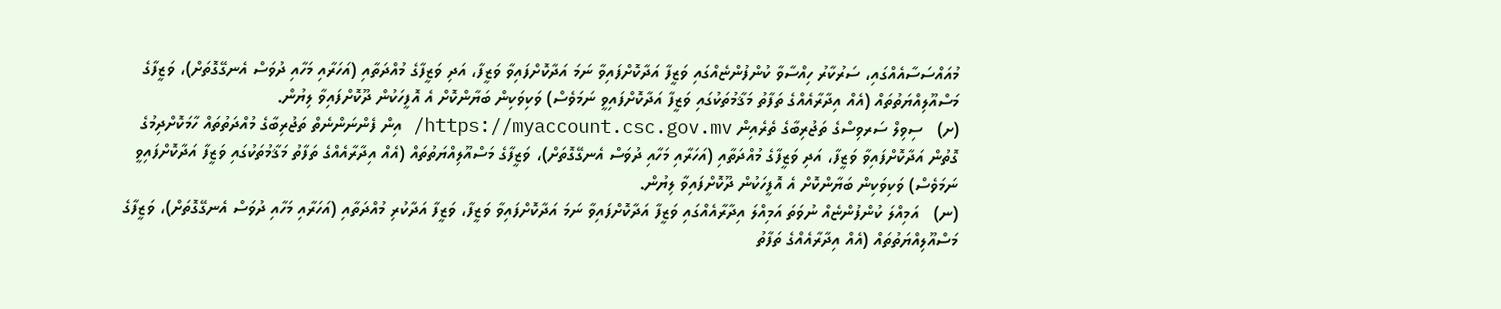މުއައްސަސާއެއްގައި، ސަރުކާރު ހިއްސާވާ ކުންފުންޏެއްގައި ވަޒީފާ އަދާކޮށްފައިވާ ނަމަ އަދާކޮށްފައިވާ ވަޒީފާ، އަދި ވަޒީފާގެ މުއްދަތާއި (އަހަރާއި މަހާއި ދުވަސް އެނގޭގޮތަށް)، ވަޒީފާގެ މަސްއޫލިއްޔަތުތައް (އެއް އިދާރާއެއްގެ ތަފާތު މަޤާމުތަކުގައި ވަޒީފާ އަދާކޮށްފައިވީ ނަމަވެސް) ވަކިވަކިން ބަޔާންކޮށް އެ އޮފީހަކުން ދޫކޮށްފައިވާ ލިޔުން.
(ށ)   ސިވިލް ސަރވިސްގެ ތަޖުރިބާގެ ތެރެއިން https://myaccount.csc.gov.mv/ އިން ފެންނަންނެތް ތަޖުރިބާގެ މުއްދަތުތައް ހާމަކޮށްދިމުގެ ގޮތުން އަދާކޮށްފައިވާ ވަޒީފާ، އަދި ވަޒީފާގެ މުއްދަތާއި (އަހަރާއި މަހާއި ދުވަސް އެނގޭގޮތަށް)، ވަޒީފާގެ މަސްއޫލިއްޔަތުތައް (އެއް އިދާރާއެއްގެ ތަފާތު މަޤާމުތަކުގައި ވަޒީފާ އަދާކޮށްފައިވީ ނަމަވެސް) ވަކިވަކިން ބަޔާންކޮށް އެ އޮފީހަކުން ދޫކޮށްފައިވާ ލިޔުން.
(ނ)   އަމިއްލަ ކުންފުންޏެއް ނުވަތަ އަމިއްލަ އިދާރާއެއްގައި ވަޒީފާ އަދާކޮށްފައިވާ ނަމަ އަދާކޮށްފައިވާ ވަޒީފާ، ވަޒީފާ އަދާކުރި މުއްދަތާއި (އަހަރާއި މަހާއި ދުވަސް އެނގޭގޮތަށް)، ވަޒީފާގެ މަސްއޫލިއްޔަތުތައް (އެއް އިދާރާއެއްގެ ތަފާތު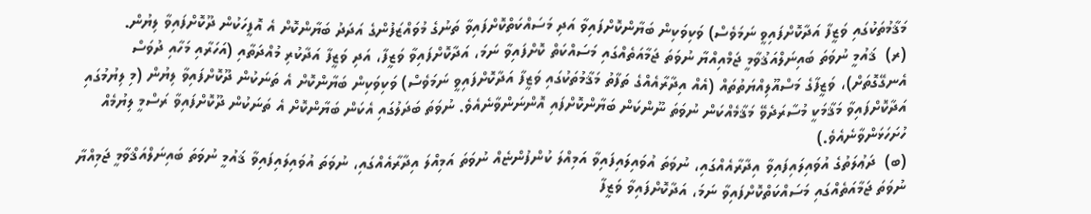މަޤާމުތަކުގައި ވަޒީފާ އަދާކޮށްފައިވީ ނަމަވެސް) ވަކިވަކިން ބަޔާންކޮށްފައިވާ އަދި މަސައްކަތްކޮށްފައިވާ ތަނުގެ މުވައްޒަފުންގެ އަދަދު ބަޔާންކޮށް އެ އޮފީހަކުން ދޫކޮށްފައިވާ ލިޔުން.
(ރ)  ޤައުމީ ނުވަތަ ބައިނަލްއަޤުވާމީ ޖަމްއިއްޔާ ނުވަތަ ޖަމާއަތެއްގައި މަސައްކަތް ކޮށްފައިވާ ނަމަ، އަދާކޮށްފައިވާ ވަޒީފާ، އަދި ވަޒީފާ އަދާކުރި މުއްދަތާއި (އަހަރާއި މަހާއި ދުވަސް އެނގޭގޮތަށް)، ވަޒީފާގެ މަސްއޫލިއްޔަތުތައް (އެއް އިދާރާއެއްގެ ތަފާތު މަޤާމުތަކުގައި ވަޒީފާ އަދާކޮށްފައިވީ ނަމަވެސް) ވަކިވަކިން ބަޔާންކޮށް އެ ތަނަކުން ދޫކޮށްފައިވާ ލިޔުން (މި ލިޔުމުގައި އަދާކޮށްފައިވާ މަޤާމަކީ މުސާރަދެވޭ މަޤާމެއްކަން ނުވަތަ ނޫންކަން ބަޔާންކޮށްފައި އޮންނަންވާނެއެވެ. ނުވަތަ ބަދަލުގައި އެކަން ބަޔާންކޮށް އެ ތަނަކުން ދޫކޮށްފައިވާ ރަސްމީ ލިޔުމެއް ހުށަހަޅަންވާނެއެވެ.)
(ބ)  ދަޢުލަތުގެ އުވައިލައިފައިވާ އިދާރާއެއްގައި، ނުވަތަ އުވައިލައިފައިވާ އަމިއްލަ ކުންފުންޏެއް ނުވަތަ އަމިއްލަ އިދާރާއެއްގައި، ނުވަތަ އުވައިލައިފައިވާ ޤައުމީ ނުވަތަ ބައިނަލްއަޤްވާމީ ޖަމިއްޔާ ނުވަތަ ޖަމާއަތެއްގައި މަސައްކަތްކޮށްފައިވާ ނަމަ، އަދާކޮށްފައިވާ ވަޒީފާ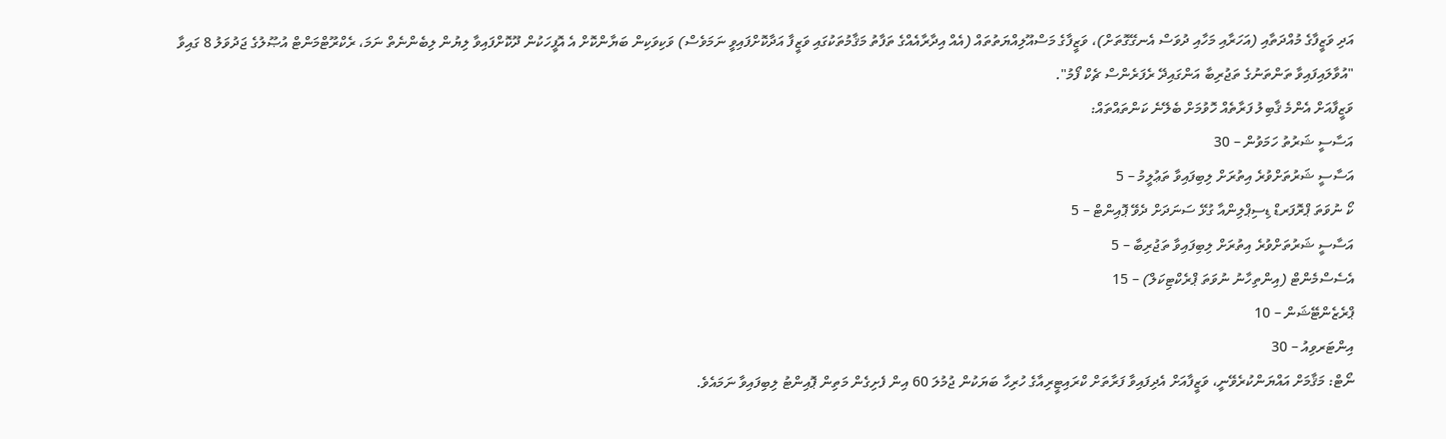އަދި ވަޒީފާގެ މުއްދަތާއި (އަހަރާއި މަހާއި ދުވަސް އެނގޭގޮތަށް)، ވަޒީފާގެ މަސްއޫލިއްޔަތުތައް (އެއް އިދާރާއެއްގެ ތަފާތު މަޤާމުތަކުގައި ވަޒީފާ އަދާކޮށްފައިވީ ނަމަވެސް) ވަކިވަކިން ބަޔާންކޮށް އެ އޮފީހަކުން ދޫކޮށްފައިވާ ލިޔުން ލިބެންނެތް ނަމަ، ރެކްރޫޓްމަންޓް އުޞޫލުގެ ޖަދުވަލު 8 ގައިވާ "އުވާލައިފައިވާ ތަންތަނުގެ ތަޖުރިބާ އަންގައިދޭ ރެފަރެންސް ޗެކް ފޯމު".
ވަޒީފާއަށް އެންމެ ޤާބިލު ފަރާތެއް ހޮވުމަށް ބެލޭނެ ކަންތައްތައް:
އަސާސީ ޝަރުތު ހަމަވުން – 30
އަސާސީ ޝަރުތަށްވުރެ އިތުރަށް ލިބިފައިވާ ތަޢުލީމު – 5
ކޯ ނުވަތަ ޕްރޮފަރޑް ޑިސިޕްލިންއާ ގުޅޭ ސަނަދަށް ދެވޭ ޕޮއިންޓް – 5
އަސާސީ ޝަރުތަށްވުރެ އިތުރަށް ލިބިފައިވާ ތަޖުރިބާ – 5
އެސެސްމެންޓް (އިންތިހާނު ނުވަތަ ޕްރެކްޓިކަލް) – 15
ޕްރެޒެންޓޭޝަން – 10
އިންޓަރވިއު – 30
ނޯޓް: މަޤާމަށް އައްޔަންކުރެވޭނީ، ވަޒީފާއަށް އެދިފައިވާ ފަރާތަށް ކްރައިޓީރިއާގެ ހުރިހާ ބަޔަކުން ޖުމުލަ 60 އިން ފެށިގެން މަތިން ޕޮއިންޓު ލިބިފައިވާ ނަމައެވެ.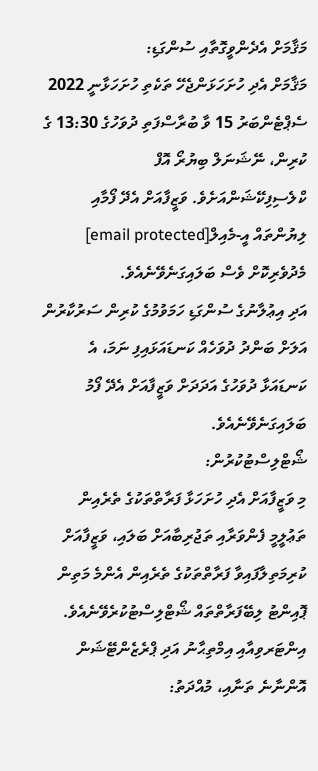މަޤާމަށް އެދެންވީގޮތާއި ސުންގަޑި:
މަޤާމަށް އެދި ހުށަހަޅަންޖެހޭ ތަކެތި ހުށަހަޅާނީ 2022 ސެޕްޓެންބަރު 15 ވާ ބުރާސްފަތި ދުވަހުގެ 13:30 ގެ ކުރިން، ނޭޝަނަލް ބިޔުރޯ އޮފް ކްލެސިފިކޭޝަންއަށެވެ. ވަޒީފާއަށް އެދޭ ފޯމާއި ލިޔުންތައް އީ-މެއިލް[email protected]  މެދުވެރިކޮށް ވެސް ބަލައިގަނެވޭނެއެވެ.
އަދި އިޢުލާނުގެ ސުންގަޑި ހަމަވުމުގެ ކުރިން ސަރުކާރުން އަލަށް ބަންދު ދުވަހެއް ކަނޑައަޅައިފި ނަމަ، އެ ކަނޑައަޅާ ދުވަހުގެ އަދަދަށް ވަޒީފާއަށް އެދޭ ފޯމު ބަލައިގަނެވޭނެއެވެ.
ޝޯޓްލިސްޓުކުރުން:
މި ވަޒީފާއަށް އެދި ހުށަހަޅާ ފަރާތްތަކުގެ ތެރެއިން ތަޢުލީމީ ފެންވަރާއި ތަޖުރިބާއަށް ބަލައި، ވަޒީފާއަށް ކުރިމަތިލާފައިވާ ފަރާތްތަކުގެ ތެރެއިން އެންމެ މަތިން ޕޮއިންޓު ލިބޭފަރާތްތައް ޝޯޓްލިސްޓުކުރެވޭނެއެވެ.
އިންޓަރވިއާއި އިމްތިޙާނު އަދި ޕްރެޒެންޓޭޝަން އޮންނާނެ ތަނާއި، މުއްދަތު: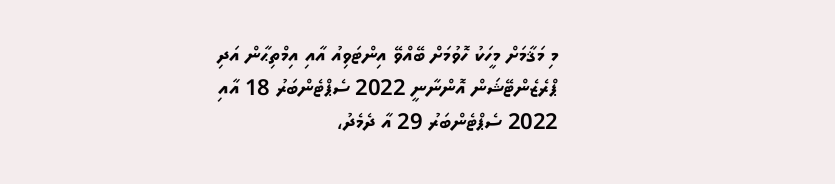މި މަޤާމަށް މީހަކު ހޮވުމަށް ބޭއްވޭ އިންޓަވިއު އާއި އިމްތިޙާން އަދި ޕްރެޒެންޓޭޝަން އޮންނާނީ 2022 ސެޕްޓެންބަރު 18 އާއި 2022 ސެޕްޓެންބަރު 29 އާ ދެމެދު،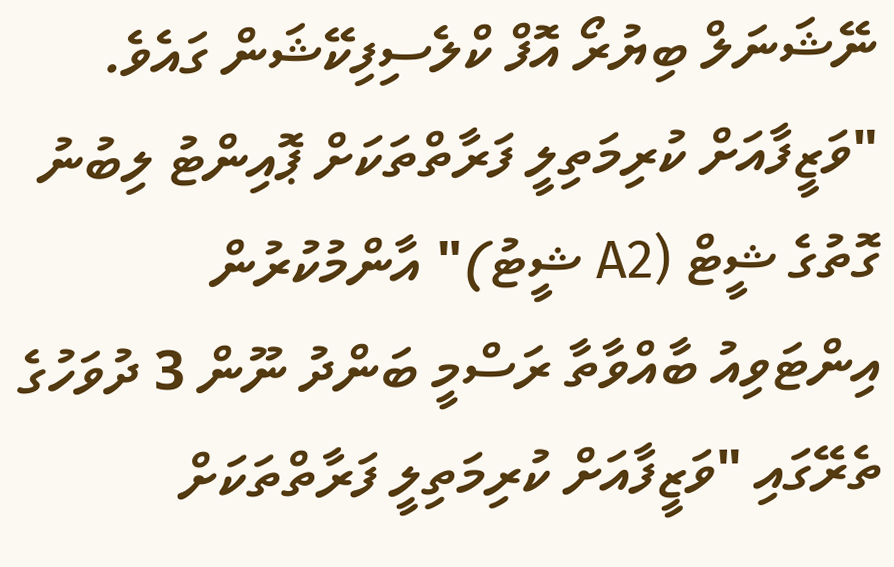ނޭޝަނަލް ބިޔުރޯ އޮފް ކްލެސިފިކޭޝަން ގައެވެ.
"ވަޒީފާއަށް ކުރިމަތިލީ ފަރާތްތަކަށް ޕޮއިންޓު ލިބުނު ގޮތުގެ ޝީޓް (A2 ޝީޓު)" އާންމުކުރުން
އިންޓަވިއު ބާއްވާތާ ރަސްމީ ބަންދު ނޫން 3 ދުވަހުގެ ތެރޭގައި "ވަޒީފާއަށް ކުރިމަތިލީ ފަރާތްތަކަށް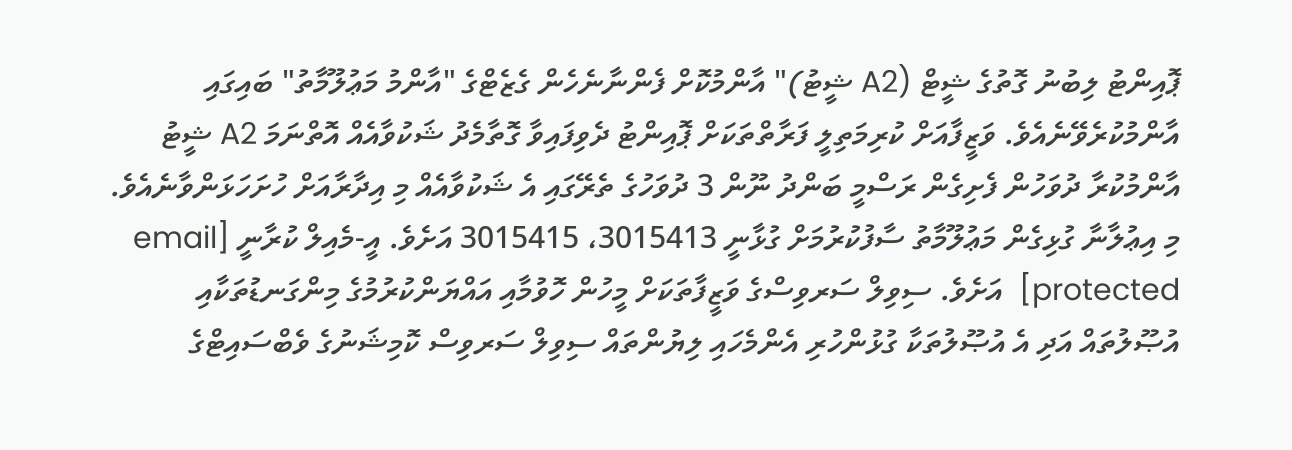ޕޮއިންޓު ލިބުނު ގޮތުގެ ޝީޓް (A2 ޝީޓު)" އާންމުކޮށް ފެންނާނެހެން ގެޒެޓްގެ "އާންމު މަޢުލޫމާތު" ބައިގައި އާންމުކުރެވޭނެއެވެ. ވަޒީފާއަށް ކުރިމަތިލީ ފަރާތްތަކަށް ޕޮއިންޓު ދެވިފައިވާ ގޮތާމެދު ޝަކުވާއެއް އޮތްނަމަ A2 ޝީޓު އާންމުކުރާ ދުވަހުން ފެށިގެން ރަސްމީ ބަންދު ނޫން 3 ދުވަހުގެ ތެރޭގައި އެ ޝަކުވާއެއް މި އިދާރާއަށް ހުށަހަޅަންވާނެއެވެ.
މި އިޢުލާނާ ގުޅިގެން މަޢުލޫމާތު ސާފުކުރުމަށް ގުޅާނީ 3015413، 3015415 އަށެވެ. އީ-މެއިލް ކުރާނީ [email protected]  އަށެވެ. ސިވިލް ސަރވިސްގެ ވަޒީފާތަކަށް މީހުން ހޮވުމާއި އައްޔަންކުރުމުގެ މިންގަނޑުތަކާއި އުޞޫލުތައް އަދި އެ އުޞޫލުތަކާ ގުޅުންހުރި އެންމެހައި ލިޔުންތައް ސިވިލް ސަރވިސް ކޮމިޝަނުގެ ވެބްސައިޓްގެ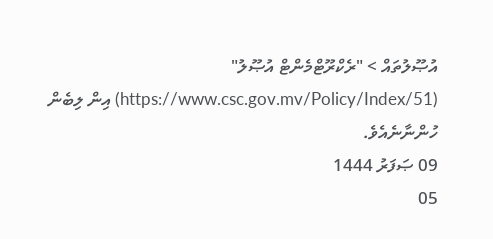އުޞޫލުތައް > "ރެކްރޫޓްމެންޓް އުޞޫލު" (https://www.csc.gov.mv/Policy/Index/51) އިން ލިބެން ހުންނާނެއެވެ.
09 ޞަފަރު 1444
05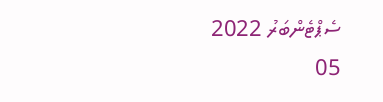ސެޕްޓެންބަރު 2022
05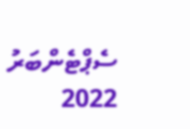ސެޕްޓެންބަރު 2022